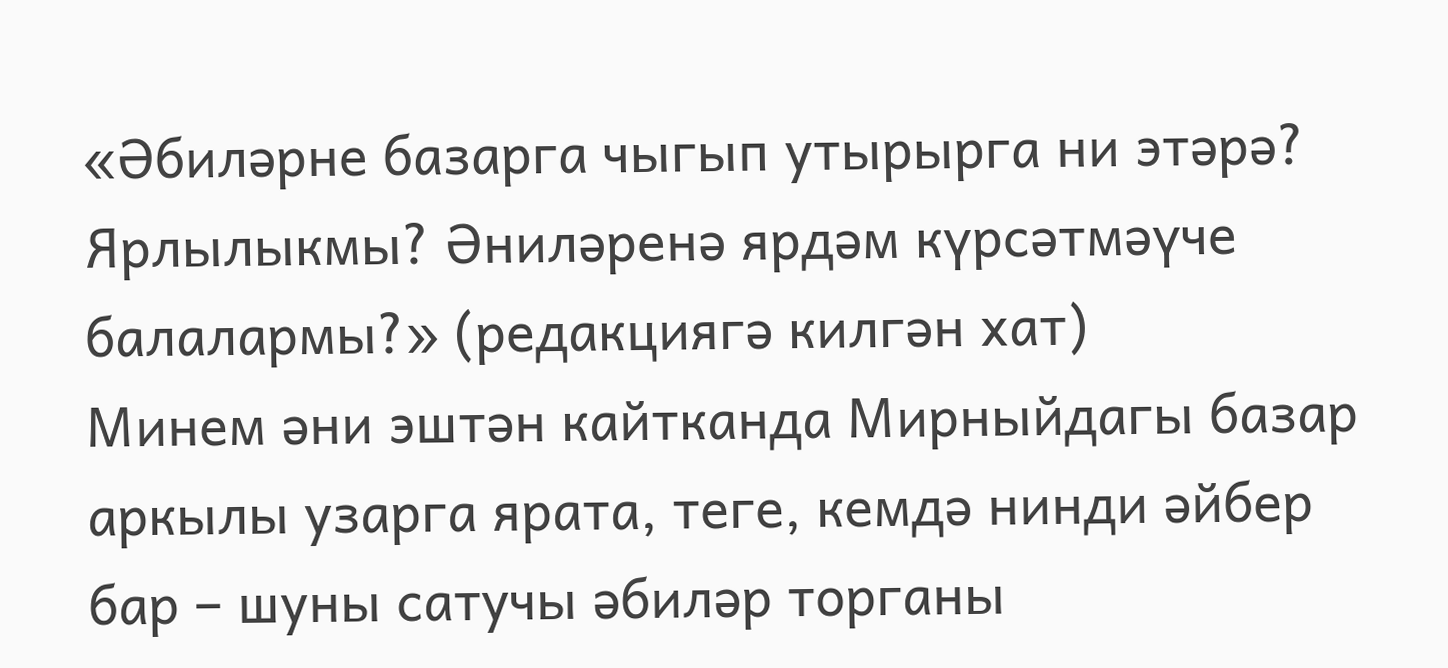«Әбиләрне базарга чыгып утырырга ни этәрә? Ярлылыкмы? Әниләренә ярдәм күрсәтмәүче балалармы?» (редакциягә килгән хат)
Минем әни эштән кайтканда Мирныйдагы базар аркылы узарга ярата, теге, кемдә нинди әйбер бар – шуны сатучы әбиләр торганы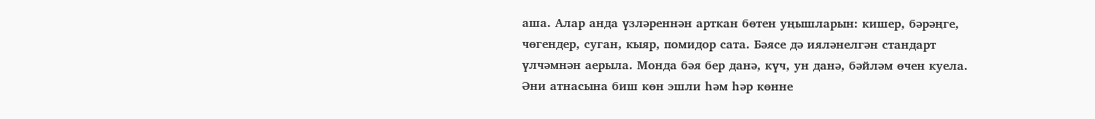аша. Алар анда үзләреннән арткан бөтен уңышларын: кишер, бәрәңге, чөгендер, суган, кыяр, помидор сата. Бәясе дә ияләнелгән стандарт үлчәмнән аерыла. Монда бәя бер данә, күч, ун данә, бәйләм өчен куела. Әни атнасына биш көн эшли һәм һәр көнне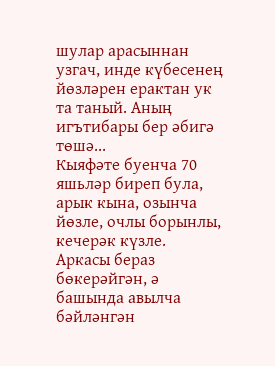шулар арасыннан узгач, инде күбесенең йөзләрен ерактан ук та таный. Аның игътибары бер әбигә төшә...
Кыяфәте буенча 70 яшьләр биреп була, арык кына, озынча йөзле, очлы борынлы, кечерәк күзле. Аркасы бераз бөкерәйгән, ә башында авылча бәйләнгән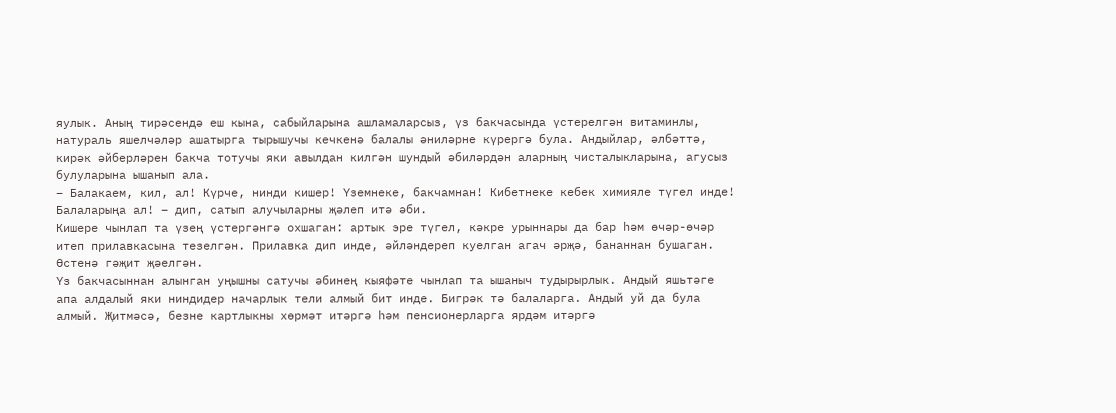яулык. Аның тирәсендә еш кына, сабыйларына ашламаларсыз, үз бакчасында үстерелгән витаминлы, натураль яшелчәләр ашатырга тырышучы кечкенә балалы әниләрне күрергә була. Андыйлар, әлбәттә, кирәк әйберләрен бакча тотучы яки авылдан килгән шундый әбиләрдән аларның чисталыкларына, агусыз булуларына ышанып ала.
– Балакаем, кил, ал! Күрче, нинди кишер! Үземнеке, бакчамнан! Кибетнеке кебек химияле түгел инде! Балаларыңа ал! – дип, сатып алучыларны җәлеп итә әби.
Кишере чынлап та үзең үстергәнгә охшаган: артык эре түгел, кәкре урыннары да бар һәм өчәр-өчәр итеп прилавкасына тезелгән. Прилавка дип инде, әйләндереп куелган агач әрҗә, бананнан бушаган. Өстенә гәҗит җәелгән.
Үз бакчасыннан алынган уңышны сатучы әбинең кыяфәте чынлап та ышаныч тудырырлык. Андый яшьтәге апа алдалый яки ниндидер начарлык тели алмый бит инде. Бигрәк тә балаларга. Андый уй да була алмый. Җитмәсә, безне картлыкны хөрмәт итәргә һәм пенсионерларга ярдәм итәргә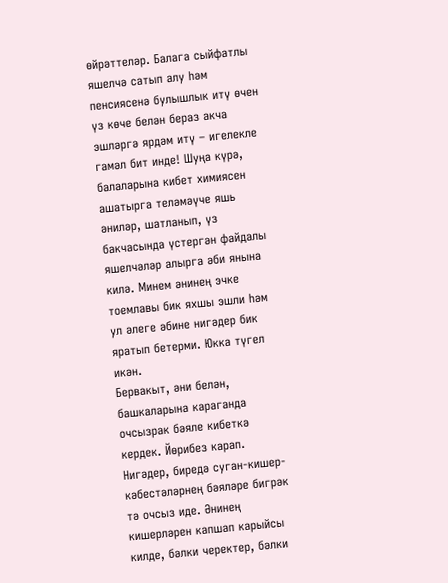өйрәттеләр. Балага сыйфатлы яшелчә сатып алу һәм пенсиясенә булышлык итү өчен үз көче белән бераз акча эшләргә ярдәм итү – игелекле гамәл бит инде! Шуңа күрә, балаларына кибет химиясен ашатырга теләмәүче яшь әниләр, шатланып, үз бакчасында үстергән файдалы яшелчәләр алырга әби янына килә. Минем әнинең эчке тоемлавы бик яхшы эшли һәм ул әлеге әбине нигәдер бик яратып бетерми. Юкка түгел икән.
Бервакыт, әни белән, башкаларына караганда очсызрак бәяле кибеткә кердек. Йөрибез карап. Нигәдер, биредә суган-кишер-кәбестәләрнең бәяләре бигрәк тә очсыз иде. Әнинең кишерләрен капшап карыйсы килде, бәлки черектер, бәлки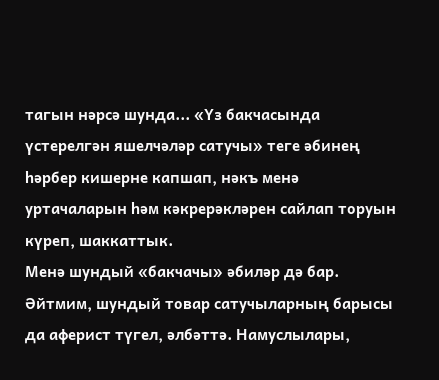тагын нәрсә шунда... «Үз бакчасында үстерелгән яшелчәләр сатучы» теге әбинең һәрбер кишерне капшап, нәкъ менә уртачаларын һәм кәкрерәкләрен сайлап торуын күреп, шаккаттык.
Менә шундый «бакчачы» әбиләр дә бар. Әйтмим, шундый товар сатучыларның барысы да аферист түгел, әлбәттә. Намуслылары,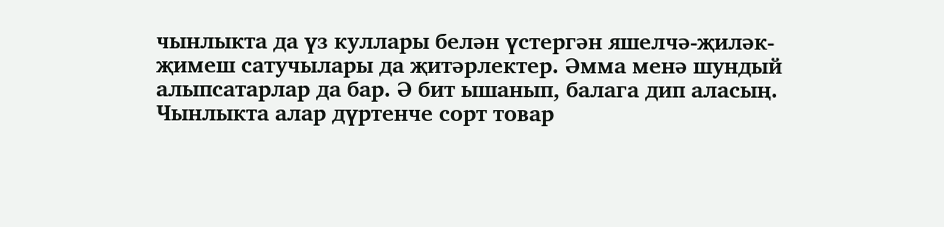чынлыкта да үз куллары белән үстергән яшелчә-җиләк-җимеш сатучылары да җитәрлектер. Әмма менә шундый алыпсатарлар да бар. Ә бит ышанып, балага дип аласың. Чынлыкта алар дүртенче сорт товар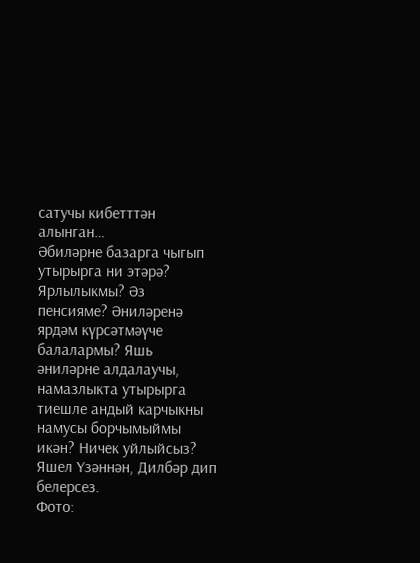сатучы кибетттән алынган…
Әбиләрне базарга чыгып утырырга ни этәрә? Ярлылыкмы? Әз пенсияме? Әниләренә ярдәм күрсәтмәүче балалармы? Яшь әниләрне алдалаучы, намазлыкта утырырга тиешле андый карчыкны намусы борчымыймы икән? Ничек уйлыйсыз?
Яшел Үзәннән, Дилбәр дип белерсез.
Фото: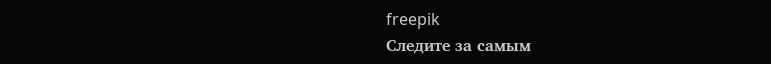freepik
Следите за самым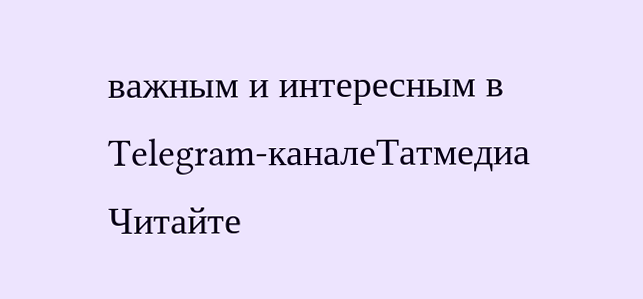важным и интересным в Telegram-каналеТатмедиа
Читайте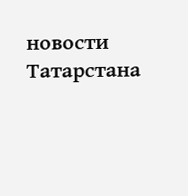новости Татарстана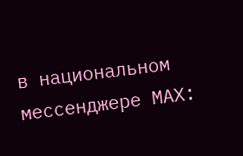в национальном мессенджере MАХ: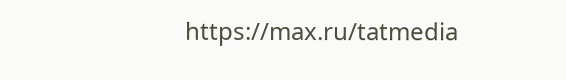https://max.ru/tatmedia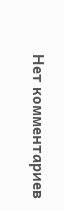Нет комментариев